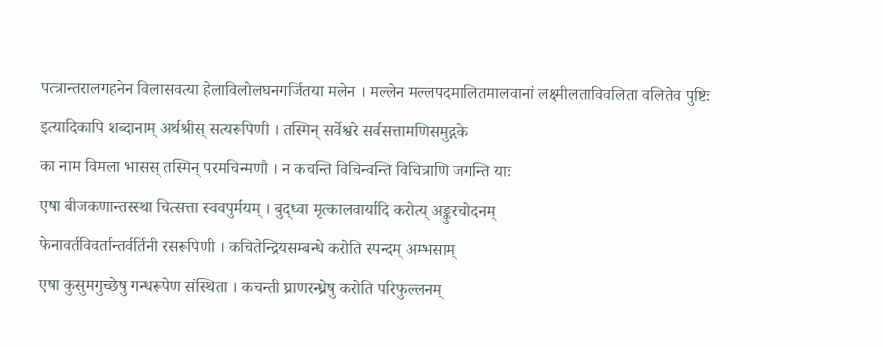पत्त्रान्तरालगहनेन विलासवत्या हेलाविलोलघनगर्जितया मलेन । मल्लेन मल्लपदमालितमालवानां लक्ष्मीलताविवलिता वलितेव पुष्टिः
इत्यादिकापि शब्दानाम् अर्थश्रीस् सत्यरूपिणी । तस्मिन् सर्वेश्वरे सर्वसत्तामणिसमुद्गके
का नाम विमला भासस् तस्मिन् परमचिन्मणौ । न कचन्ति विचिन्वन्ति विचित्राणि जगन्ति याः
एषा बीजकणान्तस्स्था चित्सत्ता स्ववपुर्मयम् । बुद्ध्वा मृत्कालवार्यादि करोत्य् अङ्कुरचोदनम्
फेनावर्तविवर्तान्तर्वर्तिनी रसरूपिणी । कचितेन्द्रियसम्बन्धे करोति स्पन्दम् अम्भसाम्
एषा कुसुमगुच्छेषु गन्धरूपेण संस्थिता । कचन्ती घ्राणरन्ध्रेषु करोति परिफुल्लनम्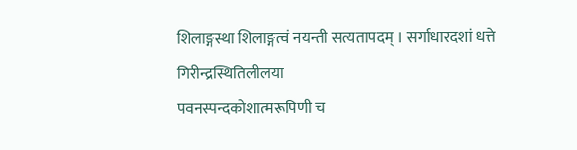शिलाङ्गस्था शिलाङ्गत्वं नयन्ती सत्यतापदम् । सर्गाधारदशां धत्ते गिरीन्द्रस्थितिलीलया
पवनस्पन्दकोशात्मरूपिणी च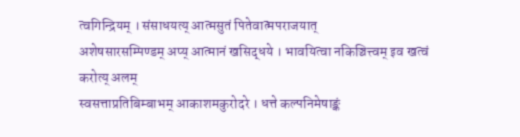त्वगिन्द्रियम् । संसाधयत्य् आत्मसुतं पितेवात्मपराजयात्
अशेषसारसम्पिण्डम् अप्य् आत्मानं खसिद्धये । भावयित्वा नकिञ्चित्त्वम् इव खत्वं करोत्य् अलम्
स्वसत्ताप्रतिबिम्बाभम् आकाशमकुरोदरे । धत्ते कल्पनिमेषाङ्कं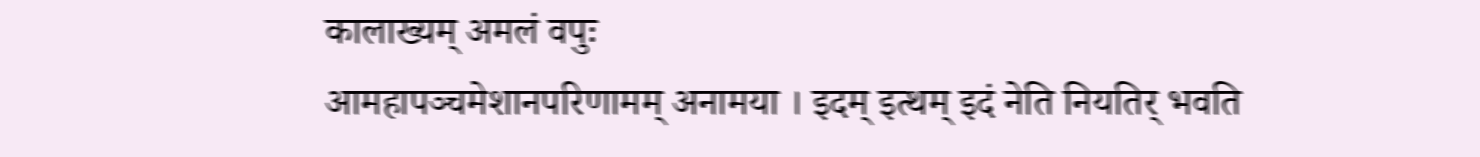कालाख्यम् अमलं वपुः
आमहापञ्चमेशानपरिणामम् अनामया । इदम् इत्थम् इदं नेति नियतिर् भवति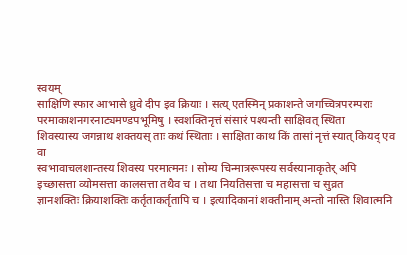स्वयम्
साक्षिणि स्फार आभासे ध्रुवे दीप इव क्रियाः । सत्य् एतस्मिन् प्रकाशन्ते जगच्चित्रपरम्पराः
परमाकाशनगरनाट्यमण्डपभूमिषु । स्वशक्तिनृत्तं संसारं पश्यन्ती साक्षिवत् स्थिता
शिवस्यास्य जगन्नाथ शक्तयस् ताः कथं स्थिताः । साक्षिता काथ किं तासां नृत्तं स्यात् कियद् एव वा
स्वभावाचलशान्तस्य शिवस्य परमात्मनः । सोम्य चिन्मात्ररूपस्य सर्वस्यानाकृतेर् अपि
इच्छासत्ता व्योमसत्ता कालसत्ता तथैव च । तथा नियतिसत्ता च महासत्ता च सुव्रत
ज्ञानशक्तिः क्रियाशक्तिः कर्तृताकर्तृतापि च । इत्यादिकानां शक्तीनाम् अन्तो नास्ति शिवात्मनि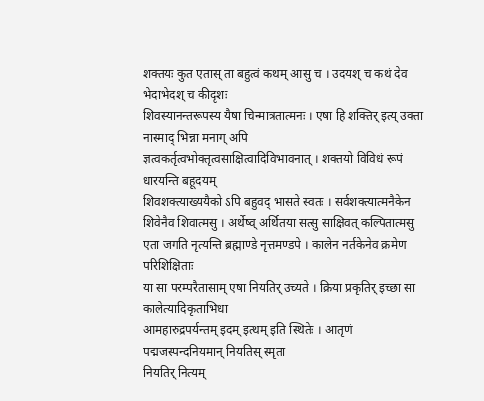शक्तयः कुत एतास् ता बहुत्वं कथम् आसु च । उदयश् च कथं देव भेदाभेदश् च कीदृशः
शिवस्यानन्तरूपस्य यैषा चिन्मात्रतात्मनः । एषा हि शक्तिर् इत्य् उक्ता नास्माद् भिन्ना मनाग् अपि
ज्ञत्वकर्तृत्वभोक्तृत्वसाक्षित्वादिविभावनात् । शक्तयो विविधं रूपं धारयन्ति बहूदयम्
शिवशक्त्याख्ययैको ऽपि बहुवद् भासते स्वतः । सर्वशक्त्यात्मनैकेन शिवेनैव शिवात्मसु । अर्थेष्व् अर्थितया सत्सु साक्षिवत् कल्पितात्मसु
एता जगति नृत्यन्ति ब्रह्माण्डे नृत्तमण्डपे । कालेन नर्तकेनेव क्रमेण परिशिक्षिताः
या सा परम्परैतासाम् एषा नियतिर् उच्यते । क्रिया प्रकृतिर् इच्छा सा कालेत्यादिकृताभिधा
आमहारुद्रपर्यन्तम् इदम् इत्थम् इति स्थितेः । आतृणं पद्मजस्पन्दनियमान् नियतिस् स्मृता
नियतिर् नित्यम्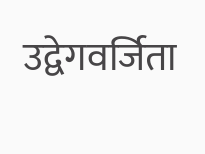उद्वेगवर्जिता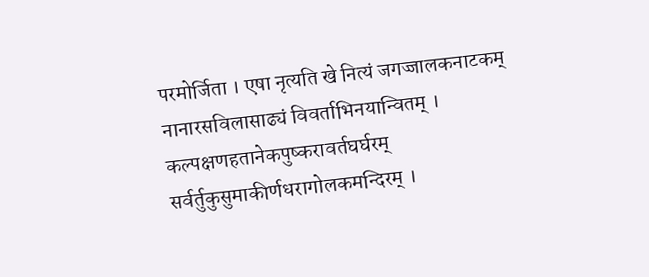परमोर्जिता । एषा नृत्यति खे नित्यं जगज्जालकनाटकम्
नानारसविलासाढ्यं विवर्ताभिनयान्वितम् । कल्पक्षणहतानेकपुष्करावर्तघर्घरम्
सर्वर्तुकुसुमाकीर्णधरागोलकमन्दिरम् ।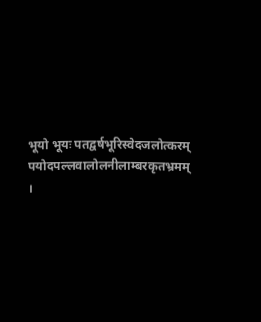भूयो भूयः पतद्वर्षभूरिस्वेदजलोत्करम्
पयोदपल्लवालोलनीलाम्बरकृतभ्रमम् ।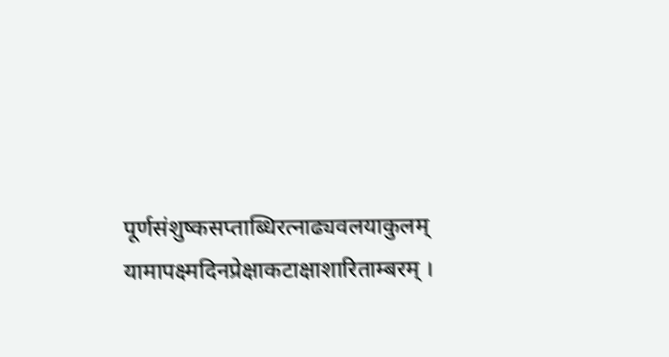पूर्णसंशुष्कसप्ताब्धिरत्नाढ्यवलयाकुलम्
यामापक्ष्मदिनप्रेक्षाकटाक्षाशारिताम्बरम् ।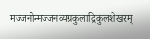मज्जनोन्मज्जनव्यग्रकुलाद्रिकुलशेखरम्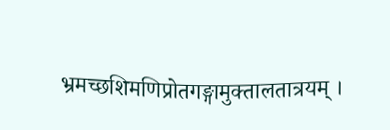भ्रमच्छशिमणिप्रोतगङ्गामुक्तालतात्रयम् ।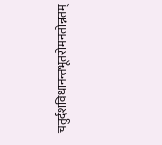चतुर्दशविधानन्तभूतरोमनतोन्नतम्